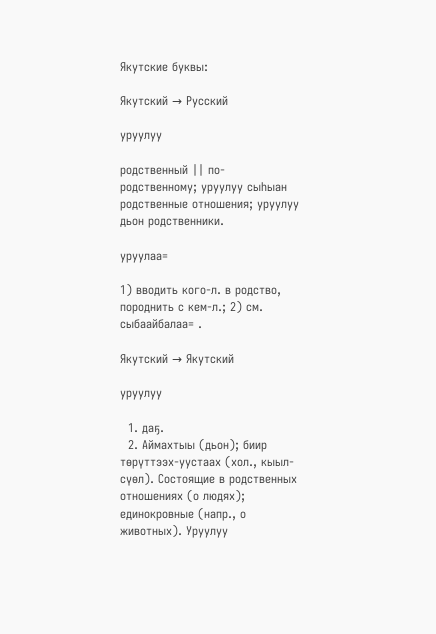Якутские буквы:

Якутский → Русский

уруулуу

родственный || по-родственному; уруулуу сыһыан родственные отношения; уруулуу дьон родственники.

уруулаа=

1) вводить кого-л. в родство, породнить с кем-л.; 2) см. сыбаайбалаа= .

Якутский → Якутский

уруулуу

  1. даҕ.
  2. Аймахтыы (дьон); биир төрүттээх-уустаах (хол., кыыл-сүөл). Состоящие в родственных отношениях (о людях); единокровные (напр., о животных). Уруулуу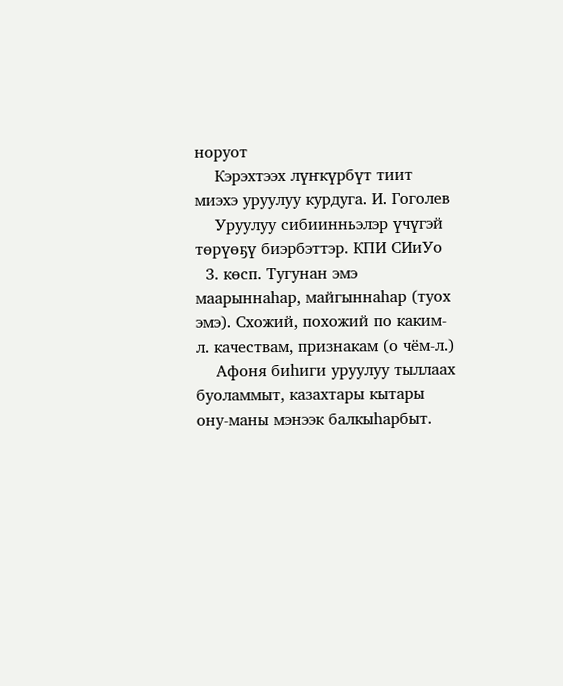норуот
    Кэрэхтээх лүҥкүрбүт тиит миэхэ уруулуу курдуга. И. Гоголев
    Уруулуу сибиинньэлэр үчүгэй төрүөҕү биэрбэттэр. КПИ СИиУо
  3. көсп. Тугунан эмэ маарыннаһар, майгыннаһар (туох эмэ). Схожий, похожий по каким-л. качествам, признакам (о чём-л.)
    Афоня биһиги уруулуу тыллаах буоламмыт, казахтары кытары ону-маны мэнээк балкыһарбыт.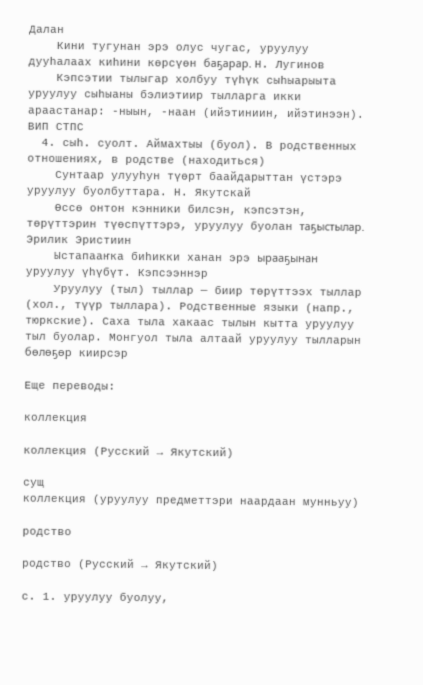Далан
    Кини тугунан эрэ олус чугас, уруулуу дууһалаах киһини көрсүөн баҕарар. Н. Лугинов
    Кэпсэтии тылыгар холбуу түһүк сыһыарыыта уруулуу сыһыаны бэлиэтиир тылларга икки араастанар: -ныын, -наан (ийэтиниин, ийэтинээн). ВИП СТПС
  4. сыһ. суолт. Аймахтыы (буол). В родственных отношениях, в родстве (находиться)
    Сунтаар улууһун түөрт баайдарыттан үстэрэ уруулуу буолбуттара. Н. Якутскай
    Өссө онтон кэнники билсэн, кэпсэтэн, төрүттэрин түөспүттэрэ, уруулуу буолан таҕыстылар. Эрилик Эристиин
    Ыстапааҥка биһикки ханан эрэ ырааҕынан уруулуу үһүбүт. Кэпсээннэр
    Уруулуу (тыл) тыллар — биир төрүттээх тыллар (хол., түүр тыллара). Родственные языки (напр., тюркские). Саха тыла хакаас тылын кытта уруулуу тыл буолар. Монгуол тыла алтаай уруулуу тылларын бөлөҕөр киирсэр

Еще переводы:

коллекция

коллекция (Русский → Якутский)

сущ
коллекция (уруулуу предметтэри наардаан мунньуу)

родство

родство (Русский → Якутский)

с. 1. уруулуу буолуу,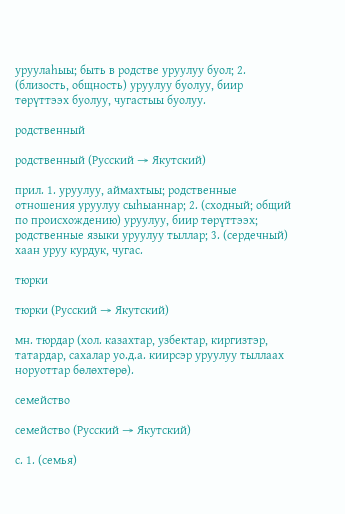уруулаһыы; быть в родстве уруулуу буол; 2. (близость, общность) уруулуу буолуу, биир төрүттээх буолуу, чугастыы буолуу.

родственный

родственный (Русский → Якутский)

прил. 1. уруулуу, аймахтыы; родственные отношения уруулуу сыһыаннар; 2. (сходный; общий по происхождению) уруулуу, биир төрүттээх; родственные языки уруулуу тыллар; 3. (сердечный) хаан уруу курдук, чугас.

тюрки

тюрки (Русский → Якутский)

мн. тюрдар (хол. казахтар, узбектар, киргизтэр, татардар, сахалар уо.д.а. киирсэр уруулуу тыллаах норуоттар бөлөхтөрө).

семейство

семейство (Русский → Якутский)

с. 1. (семья)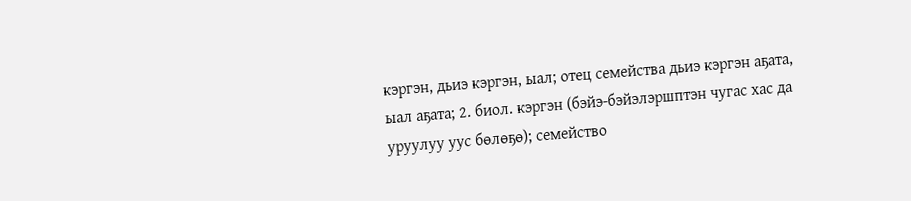кэргэн, дьиэ кэргэн, ыал; отец семейства дьиэ кэргэн аҕата, ыал аҕата; 2. биол. кэргэн (бэйэ-бэйэлэршптэн чугас хас да уруулуу уус бөлөҕө); семейство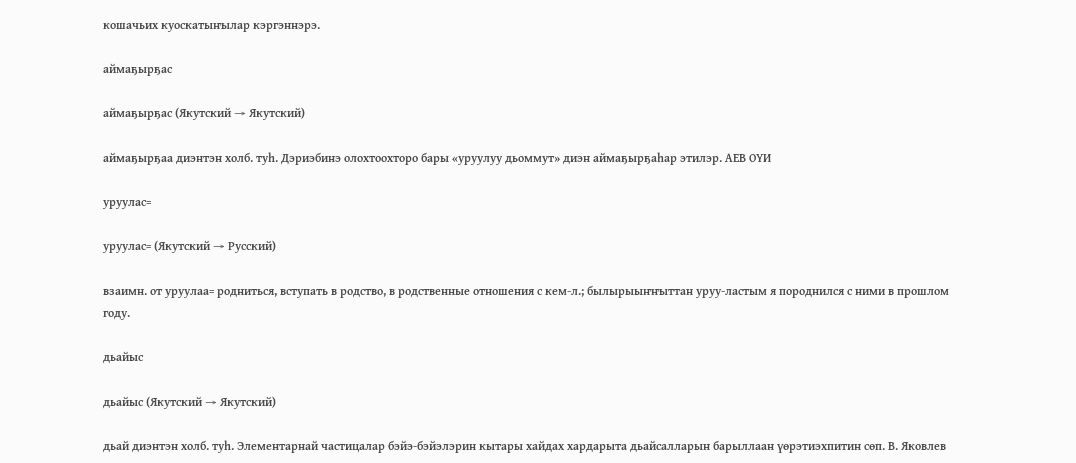кошачьих куоскатыҥылар кэргэннэрэ.

аймаҕырҕас

аймаҕырҕас (Якутский → Якутский)

аймаҕырҕаа диэнтэн холб. туһ. Дэриэбинэ олохтоохторо бары «уруулуу дьоммут» диэн аймаҕырҕаһар этилэр. АЕВ ОҮИ

уруулас=

уруулас= (Якутский → Русский)

взаимн. от уруулаа= родниться, вступать в родство, в родственные отношения с кем-л.; былырыыҥҥыттан уруу-ластым я породнился с ними в прошлом году.

дьайыс

дьайыс (Якутский → Якутский)

дьай диэнтэн холб. туһ. Элементарнай частицалар бэйэ-бэйэлэрин кытары хайдах хардарыта дьайсалларын барыллаан үөрэтиэхпитин сөп. В. Яковлев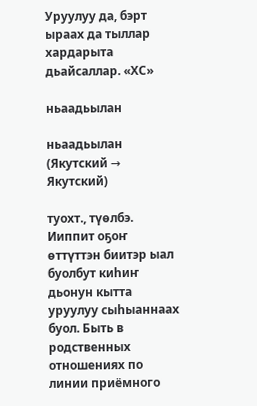Уруулуу да, бэрт ыраах да тыллар хардарыта дьайсаллар. «ХС»

ньаадьылан

ньаадьылан (Якутский → Якутский)

туохт., түөлбэ. Ииппит оҕоҥ өттүттэн биитэр ыал буолбут киһиҥ дьонун кытта уруулуу сыһыаннаах буол. Быть в родственных отношениях по линии приёмного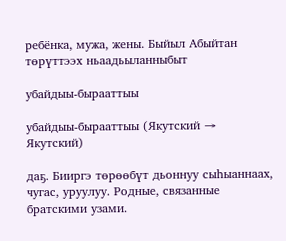ребёнка, мужа, жены. Быйыл Абыйтан төрүттээх ньаадьыланныбыт

убайдыы-бырааттыы

убайдыы-бырааттыы (Якутский → Якутский)

даҕ. Бииргэ төрөөбүт дьоннуу сыһыаннаах, чугас, уруулуу. Родные, связанные братскими узами.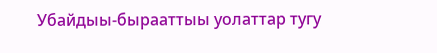Убайдыы-бырааттыы уолаттар тугу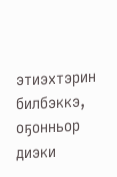этиэхтэрин билбэккэ, оҕонньор диэки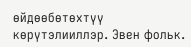өйдөөбөтөхтүү көрүтэлииллэр. Эвен фольк.